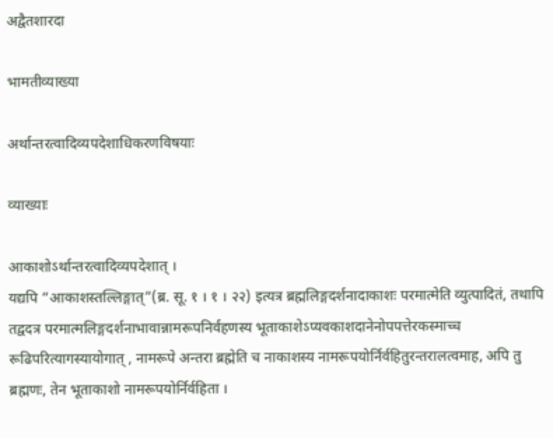अद्वैतशारदा

भामतीव्याख्या

अर्थान्तरत्वादिव्यपदेशाधिकरणविषयाः

व्याख्याः

आकाशोऽर्थान्तरत्वादिव्यपदेशात् ।
यद्यपि “आकाशस्तल्लिङ्गात्”(ब्र. सू. १ । १ । २२) इत्यत्र ब्रह्मलिङ्गदर्शनादाकाशः परमात्मेति व्युत्पादितं, तथापि तद्वदत्र परमात्मलिङ्गदर्शनाभावान्नामरूपनिर्वहणस्य भूताकाशेऽप्यवकाशदानेनोपपत्तेरकस्माच्च रूढिपरित्यागस्यायोगात् , नामरूपे अन्तरा ब्रह्मेति च नाकाशस्य नामरूपयोर्निर्वहितुरन्तरालत्वमाह, अपि तु ब्रह्मणः, तेन भूताकाशो नामरूपयोर्निर्वहिता ।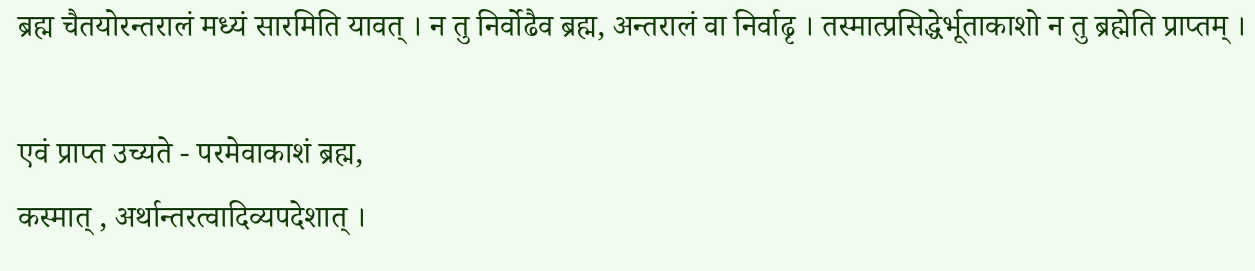ब्रह्म चैतयोरन्तरालं मध्यं सारमिति यावत् । न तु निर्वोढैव ब्रह्म, अन्तरालं वा निर्वाढृ । तस्मात्प्रसिद्धेर्भूताकाशो न तु ब्रह्मेति प्राप्तम् ।

एवं प्राप्त उच्यते - परमेवाकाशं ब्रह्म,
कस्मात् , अर्थान्तरत्वादिव्यपदेशात् ।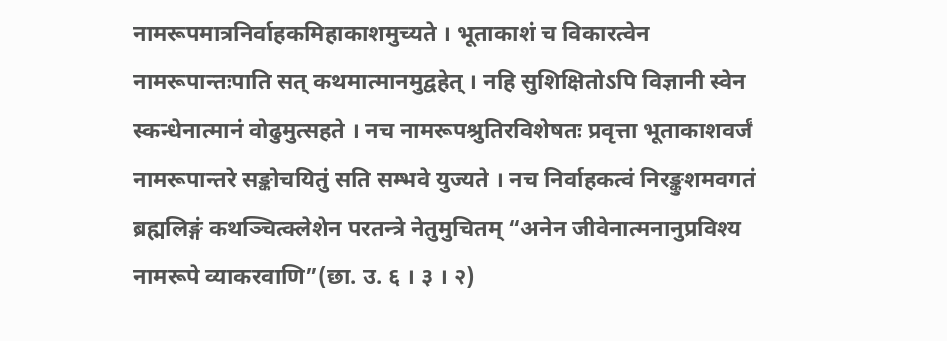नामरूपमात्रनिर्वाहकमिहाकाशमुच्यते । भूताकाशं च विकारत्वेन नामरूपान्तःपाति सत् कथमात्मानमुद्वहेत् । नहि सुशिक्षितोऽपि विज्ञानी स्वेन स्कन्धेनात्मानं वोढुमुत्सहते । नच नामरूपश्रुतिरविशेषतः प्रवृत्ता भूताकाशवर्जं नामरूपान्तरे सङ्कोचयितुं सति सम्भवे युज्यते । नच निर्वाहकत्वं निरङ्कुशमवगतं ब्रह्मलिङ्गं कथञ्चित्क्लेशेन परतन्त्रे नेतुमुचितम् “अनेन जीवेनात्मनानुप्रविश्य नामरूपे व्याकरवाणि”(छा. उ. ६ । ३ । २)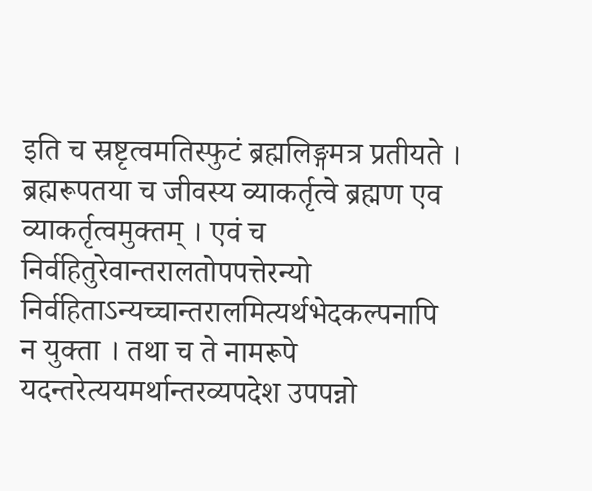इति च स्रष्टृत्वमतिस्फुटं ब्रह्मलिङ्गमत्र प्रतीयते । ब्रह्मरूपतया च जीवस्य व्याकर्तृत्वे ब्रह्मण एव व्याकर्तृत्वमुक्तम् । एवं च निर्वहितुरेवान्तरालतोपपत्तेरन्यो निर्वहिताऽन्यच्चान्तरालमित्यर्थभेदकल्पनापि न युक्ता । तथा च ते नामरूपे यदन्तरेत्ययमर्थान्तरव्यपदेश उपपन्नो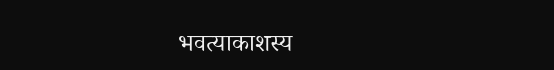भवत्याकाशस्य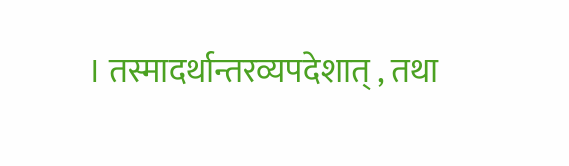। तस्मादर्थान्तरव्यपदेशात् , तथा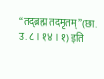“तद्ब्रह्म तदमृतम्”(छा. उ. ८ । १४ । १) इति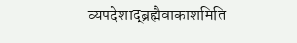व्यपदेशाद्ब्रह्मैवाकाशमिति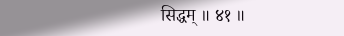सिद्धम् ॥ ४१ ॥